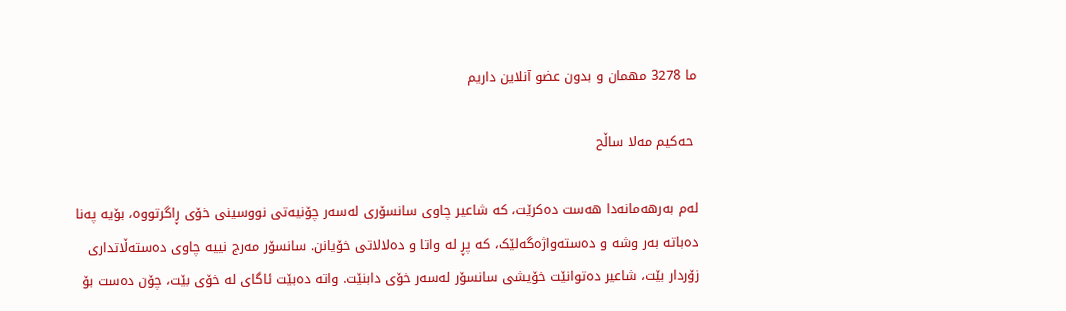ما 3278 مهمان و بدون عضو آنلاین داریم

 حەکیم مەلا ساڵح

لەم بەرھەمانەدا ھەست دەکرێت، کە شاعیر چاوی سانسۆری لەسەر چۆنیەتی نووسینی خۆی ڕاگرتووە، بۆیە پەنا دەباتە بەر وشە و دەستەواژەگەلێک، کە پڕ لە واتا و دەلالاتی خۆیانن. سانسۆر مەرج نییە چاوی دەستەڵاتداری زۆردار بێت، شاعیر دەتوانێت خۆیشی سانسۆر لەسەر خۆی دابنێت. واتە دەبێت ئاگای لە خۆی بێت، چۆن دەست بۆ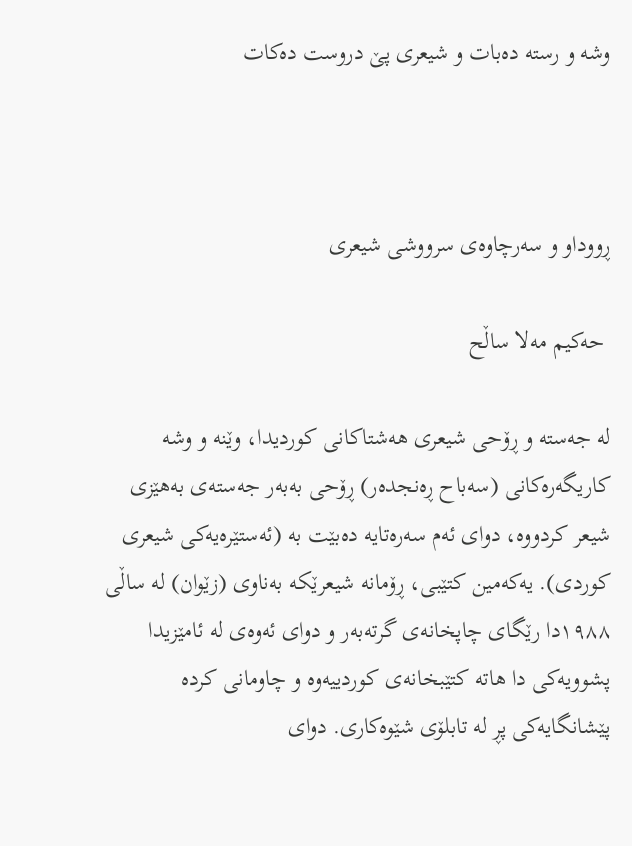وشە و رستە دەبات و شیعری پێ دروست دەکات



ڕووداو و سەرچاوەی سرووشی شیعری

 حەکیم مەلا ساڵح

لە جەستە و ڕۆحی شیعری ھەشتاکانی کوردیدا، وێنە و وشە کاریگەرەکانی (سەباح ڕەنجدەر) ڕۆحی بەبەر جەستەی بەھێزی شیعر کردووە، دوای ئەم سەرەتایە دەبێت بە (ئەستێرەیەکی شیعری کوردی). یەکەمین کتێبی، ڕۆمانە شیعرێکە بەناوی (زێوان) لە ساڵی ١٩٨٨دا رێگای چاپخانەی گرتەبەر و دوای ئەوەی لە ئامێزیدا پشوویەکی دا ھاتە کتێبخانەی کوردییەوە و چاومانی کردە پێشانگایەکی پڕ لە تابلۆی شێوەکاری. دوای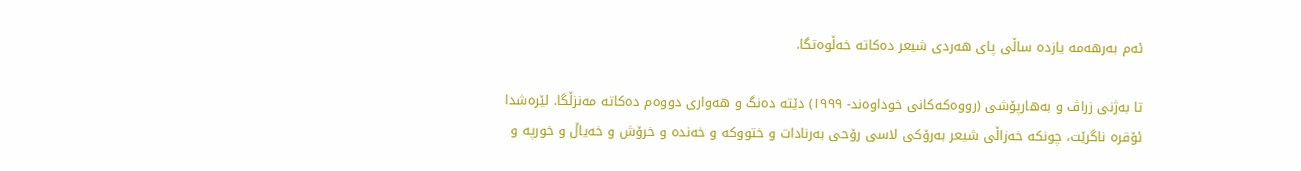ئەم بەرھەمە یازدە ساڵی پای ھەردی شیعر دەکاتە خەڵوەتگا.

تا بەژنی زراڤ و بەھارپۆشی (رووەکەکانی خوداوەند- ١٩٩٩) دێتە دەنگ و ھەواری دووەم دەکاتە مەنزڵگا. لێرەشدا ئۆقرە ناگرێت، چونکە خەزاڵی شیعر بەرۆکی لاسی رۆحی بەرنادات و ختووکە و خەندە و خرۆش و خەیاڵ و خورپە و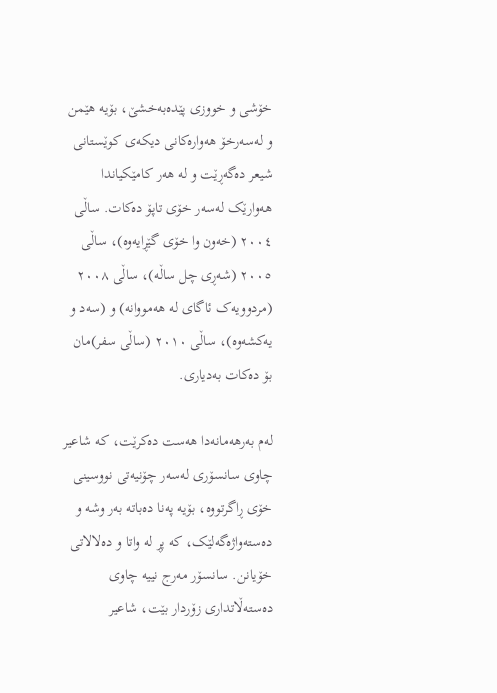خۆشی و خووزی پێدەبەخشێ، بۆیە ھێمن و لەسەرخۆ ھەوارەکانی دیکەی کوێستانی شیعر دەگەڕێت و لە ھەر کامێکیاندا ھەوارێک لەسەر خۆی تاپۆ دەکات. ساڵی ٢٠٠٤ (خەون وا خۆی گێڕایەوە)، ساڵی ٢٠٠٥ (شەڕی چل ساڵە)، ساڵی ٢٠٠٨ (مردوویەک ئاگای لە ھەمووانە) و (سەد و یەکشەوە)، ساڵی ٢٠١٠ (ساڵی سفر)مان بۆ دەکات بەدیاری.

لەم بەرھەمانەدا ھەست دەکرێت، کە شاعیر چاوی سانسۆری لەسەر چۆنیەتی نووسینی خۆی ڕاگرتووە، بۆیە پەنا دەباتە بەر وشە و دەستەواژەگەلێک، کە پڕ لە واتا و دەلالاتی خۆیانن. سانسۆر مەرج نییە چاوی دەستەڵاتداری زۆردار بێت، شاعیر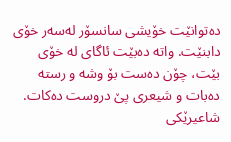دەتوانێت خۆیشی سانسۆر لەسەر خۆی دابنێت. واتە دەبێت ئاگای لە خۆی بێت، چۆن دەست بۆ وشە و رستە دەبات و شیعری پێ دروست دەکات. شاعیرێکی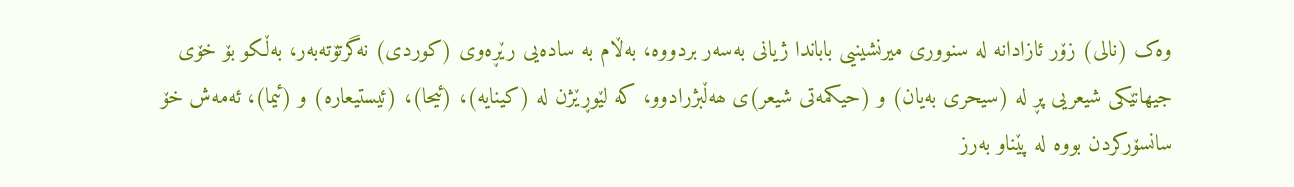وەک (نالی) زۆر ئازادانە لە سنووری میرنشینیی باباندا ژیانی بەسەر بردووە، بەڵام بە سادەیی رێڕەوی (کوردی) نەگرتۆتەبەر، بەڵکو بۆ خۆی جیھانێکی شیعریی پڕ لە (سیحری بەیان) و (حیکمەتی شیعر)ی ھەڵبژرادوو، کە لێوڕێژن لە (کینایە)، (ئیحا)، (ئیستیعارە) و (ئیما)، ئەمەش خۆ سانسۆرکردن بووە لە پێناو بەرز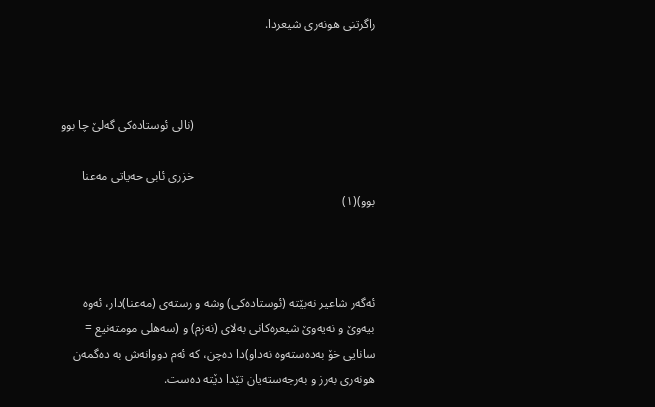راگرتنی ھونەری شیعردا.



                                                          (نالی ئوستادەکی گەلێ چا بوو

                                                          خزری ئابی حەیاتی مەعنا بوو)(١)



ئەگەر شاعیر نەبێتە (ئوستادەکی) وشە و رستەی (مەعنا)دار، ئەوە بیەوێ و نەیەوێ شیعرەکانی بەلای (نەزم) و (سەھلی مومتەنیع = سانایی خۆ بەدەستەوە نەداو)دا دەچن، کە ئەم دووانەش بە دەگمەن ھونەری بەرز و بەرجەستەیان تێدا دێتە دەست.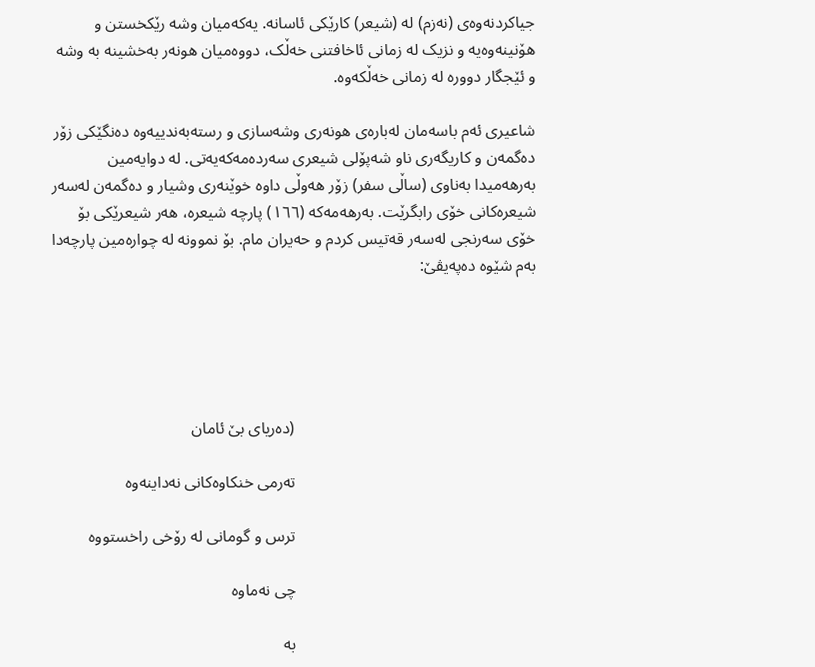جیاکردنەوەی (نەزم) لە (شیعر) کارێکی ئاسانە. یەکەمیان وشە رێکخستن و ھۆنینەوەیە و نزیک لە زمانی ئاخافتنی خەڵک، دووەمیان ھونەر بەخشینە بە وشە و ئێجگار دوورە لە زمانی خەڵکەوە.

شاعیری ئەم باسەمان لەبارەی ھونەری وشەسازی و رستەبەندییەوە دەنگێکی زۆر دەگمەن و کاریگەری ناو شەپۆلی شیعری سەردەمەکەیەتی. لە دوایەمین بەرھەمیدا بەناوی (ساڵی سفر) زۆر ھەوڵی داوە خوێنەری وشیار و دەگمەن لەسەر شیعرەکانی خۆی رابگرێت. بەرھەمەکە (١٦٦) پارچە شیعرە، ھەر شیعرێکی بۆ خۆی سەرنجی لەسەر قەتیس کردم و حەیران مام. بۆ نموونە لە چوارەمین پارچەدا بەم شێوە دەپەیڤێ:





                                                          (دەریای بێ ئامان

                                                          تەرمی خنکاوەکانی نەداینەوە

                                                          ترس و گومانی لە رۆخی راخستووە

                                                          چی نەماوە

                                                          بە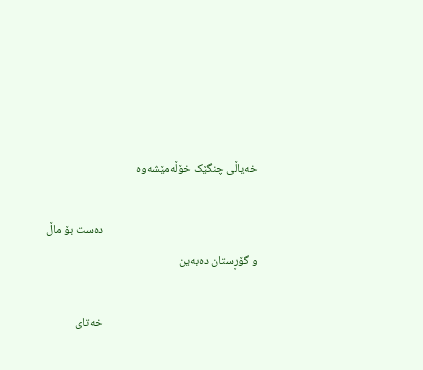خەیاڵی چنگێک خۆڵەمێشەوە

                                                          دەست بۆ ماڵ و گۆڕستان دەبەین

                                                          خەتای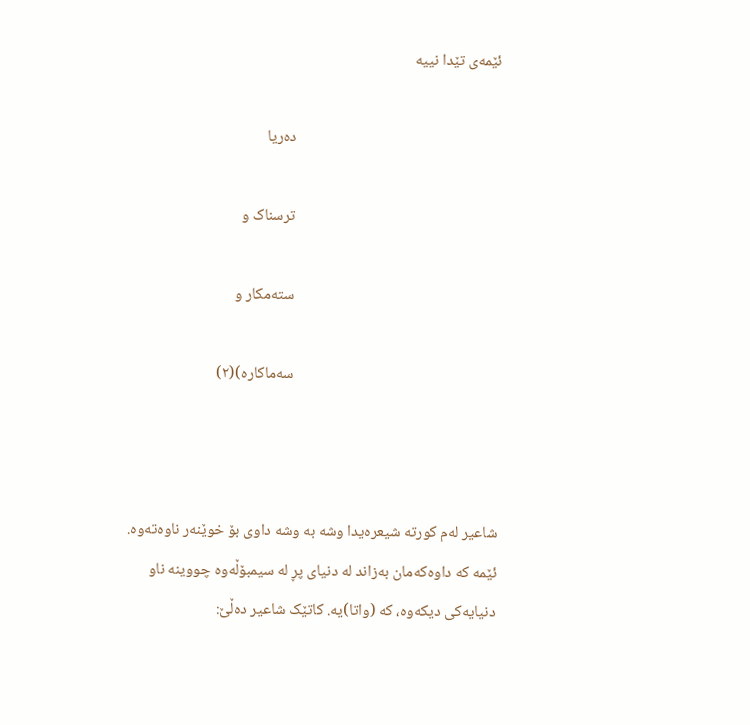ئێمەی تێدا نییە

                                                          دەریا

                                                          ترسناک و

                                                          ستەمکار و

                                                          سەماکارە)(٢)



شاعیر لەم کورتە شیعرەیدا وشە بە وشە داوی بۆ خوێنەر ناوەتەوە. ئێمە کە داوەکەمان بەزاند لە دنیای پڕ لە سیمبۆڵەوە چووینە ناو دنیایەکی دیکەوە، کە (واتا)یە. کاتێک شاعیر دەڵێ: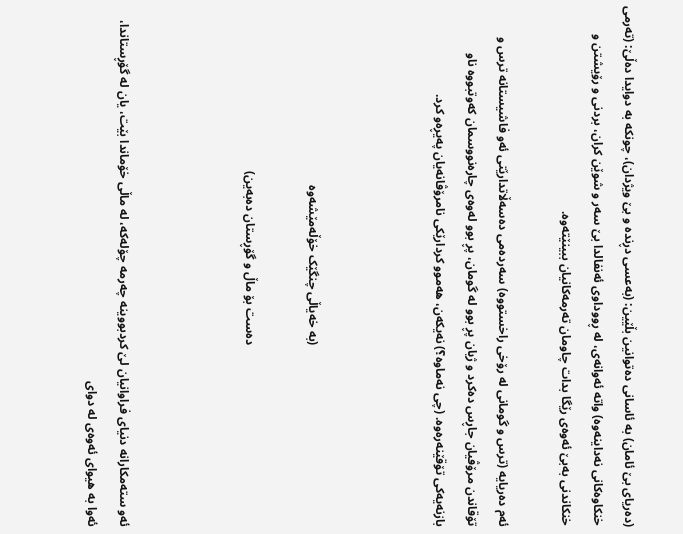(دەریای بێ ئامان) بە ئاسانی دەتوانین بڵێین: (بەعسی دڕندە و بێ ویژدان)، چونکە بە دوایدا دەڵێ: (تەرمی خنکاوەکانی نەداینەوە) واتە ئەوانەی، لە ڕووداوی ئەنفالدا بێ سەر و شوێن کران، بردنی و رۆیشتن و خنکاندنی بەبێ ئەوەی رێگا بدات چاومان تەرمەکانیان ببینێتەوە.

ئەم دەریایە (ترس و گومانی لە رۆخی راخستووە) سەردەمی دەسەڵاتدارێتی ئەو فاشیستانە ترس و تۆقاندن مرۆڤیان جاڕس دەکرد و ژیان پڕ بوو لە گومان، پڕ بوو لەوەی چارەنووسمان کەوتبووە ناو بازنەیەکی تۆقێنەرەوە. (چی نەماوە؟) نەیکەن، ھەموو کردارێکی نامرۆڤانەیان پەیڕەو کرد.



                                                          (بە خەیاڵی چنگێک خۆڵەمێشەوە

                                                          دەست بۆ ماڵ و گۆڕستان دەبەین)



ئەو ستەمکارانە دنیای فراوانیان لێ کردبووینە چەرمە چۆلەکە، لە ماڵی خۆماندا بێت، یان لە گۆڕستاندا، ئەوا بە ھیوای ئەوەی لە دوای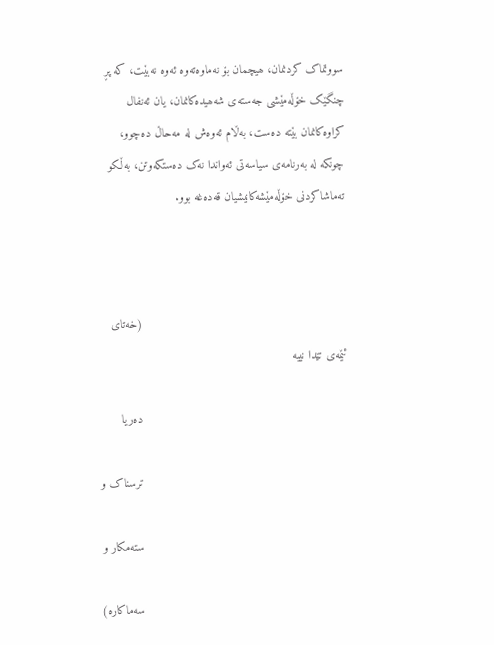سووتماک کردنمان، ھیچمان بۆ نەماوەتەوە ئەوە نەبێت، کە پڕ چنگێک خۆڵەمێشی جەستەی شەھیدەکانمان، یان ئەنفال کراوەکانمان بێتە دەست، بەڵام ئەوەش لە مەحاڵ دەچوو، چونکە لە بەرنامەی سیاسەتی ئەواندا نەک دەستکەوتن، بەڵکو تەماشاکردنی خۆڵەمێشەکانیشیان قەدەغە بوو.



                                                          (خەتای ئێمەی تێدا نییە

                                                          دەریا

                                                          ترسناک و

                                                          ستەمکار و

                                                          سەماکارە)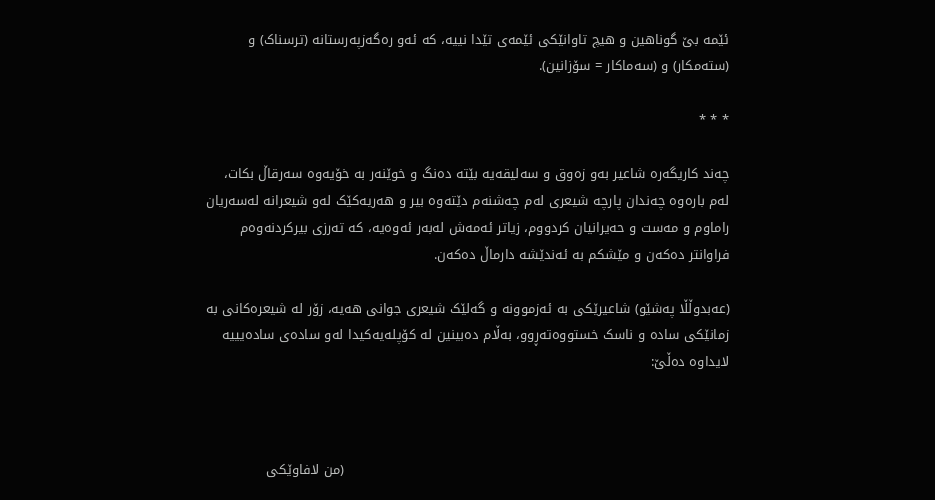ئێمە بێ گوناھین و ھیچ تاوانێکی ئێمەی تێدا نییە، کە ئەو رەگەزپەرستانە (ترسناک) و (ستەمکار) و (سەماکار = سۆزانین).

* * *

چەند کاریگەرە شاعیر بەو زەوق و سەلیقەیە بێتە دەنگ و خوێنەر بە خۆیەوە سەرقاڵ بکات، لەم بارەوە چەندان پارچە شیعری لەم چەشنەم دێتەوە بیر و ھەریەکێک لەو شیعرانە لەسەریان راماوم و مەست و حەیرانیان کردووم، زیاتر ئەمەش لەبەر ئەوەیە، کە تەرزی بیرکردنەوەم فراوانتر دەکەن و مێشکم بە ئەندێشە دارماڵ دەکەن.

(عەبدوڵڵا پەشێو) شاعیرێکی بە ئەزموونە و گەلێک شیعری جوانی ھەیە، زۆر لە شیعرەکانی بە زمانێکی سادە و ناسک خستووەتەڕوو، بەڵام دەبینین لە کۆپلەیەکیدا لەو سادەی سادەیییە لایداوە دەڵێ:



                                                                                       (من لافاوێکی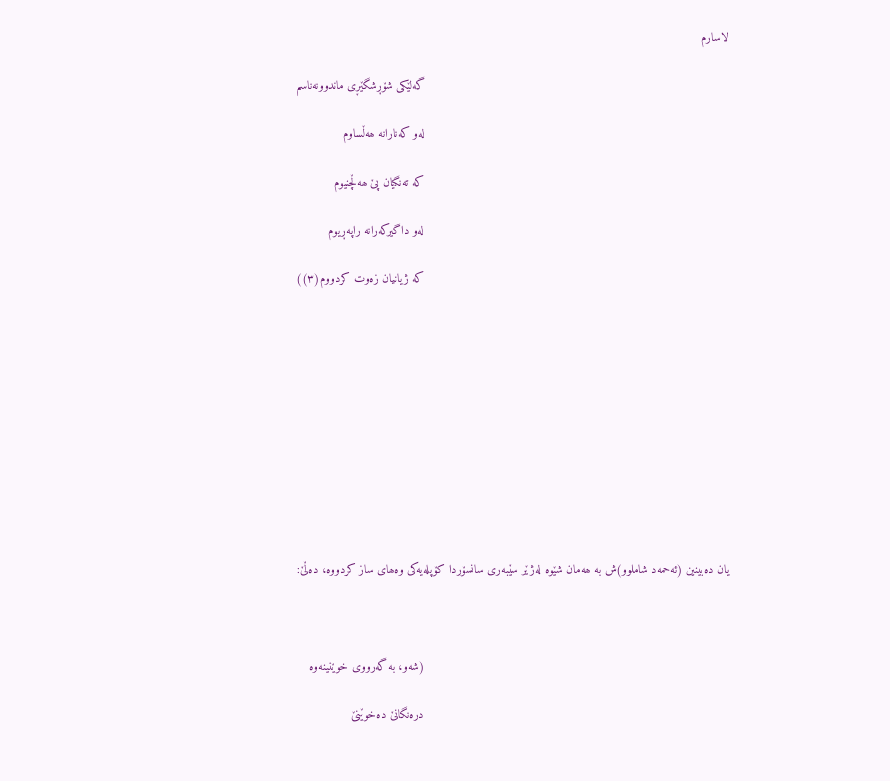لاسارم

                                                                                       گەلێکی شۆڕشگێڕی ماندوونەناسم

                                                                                       لەو کەنارانە ھەڵساوم

                                                                                       کە تەنگیان پێ ھەڵچنیوم

                                                                                       لەو داگیرکەرانە راپەڕیوم

                                                                                       کە ژیانیان زەوت کردووم(٣))











یان دەبینین (ئەحمەد شاملوو)ش بە ھەمان شێوە لەژێر سێبەری سانسۆردا کۆپلەیەکی وەھای ساز کردووە، دەڵێ:



                                                                                       (شەو، بە گەرووی خوێنینەوە

                                                                                       درەنگانێ دەخوێنێ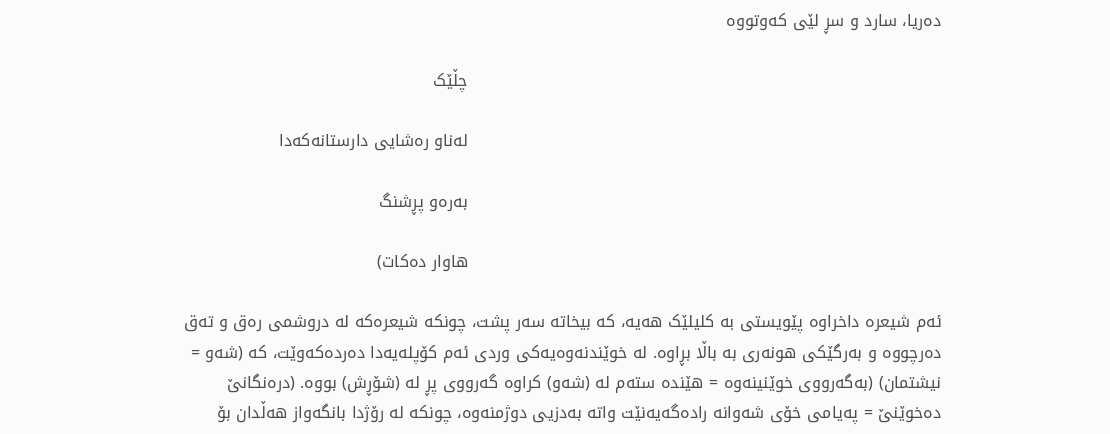دەریا، سارد و سڕ لێی کەوتووە

                                                                                       چڵێک

                                                                                       لەناو رەشایی دارستانەکەدا

                                                                                       بەرەو پڕشنگ

                                                                                       ھاوار دەکات)

ئەم شیعرە داخراوە پێویستی بە کلیلێک ھەیە، کە بیخاتە سەر پشت، چونکە شیعرەکە لە دروشمی رەق و تەق دەرچووە و بەرگێکی ھونەری بە باڵا بڕاوە. لە خوێندنەوەیەکی وردی ئەم کۆپلەیەدا دەردەکەوێت، کە (شەو = نیشتمان) (بەگەرووی خوێنینەوە = ھێندە ستەم لە (شەو) کراوە گەرووی پڕ لە (شۆڕش) بووە. (درەنگانێ دەخوێنێ = پەیامی خۆی شەوانە رادەگەیەنێت واتە بەدزیی دوژمنەوە، چونکە لە رۆژدا بانگەواز ھەڵدان بۆ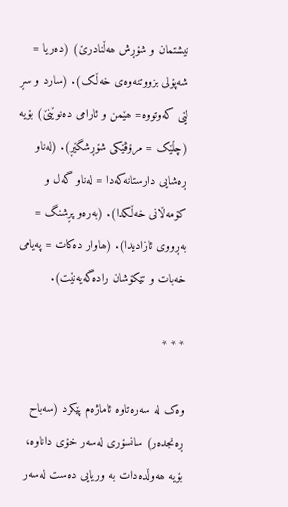نیشتمان و شۆڕش ھەڵنادرێ) (دەریا = شەپۆلی بزووتنەوەی خەڵک). (سارد و سڕ لێی کەوتووە= ھێمن و ئارامی دەنوێنێ) بۆیە (چڵێک = مرۆڤێکی شۆڕشگێڕ). (لەناو ڕەشایی دارستانەکەدا = لەناو گەل و کۆمەڵانی خەڵکدا). (بەرەو پڕشنگ = بەڕووی ئازادیدا). (ھاوار دەکات = پەیامی خەبات و تێکۆشان رادەگەیەنێت).

* * *

وەک لە سەرەتاوە ئاماژەم پێکرد (سەباح ڕەنجدەر) سانسۆری لەسەر خۆی داناوە، بۆیە ھەوڵدەدات بە وریایی دەست لەسەر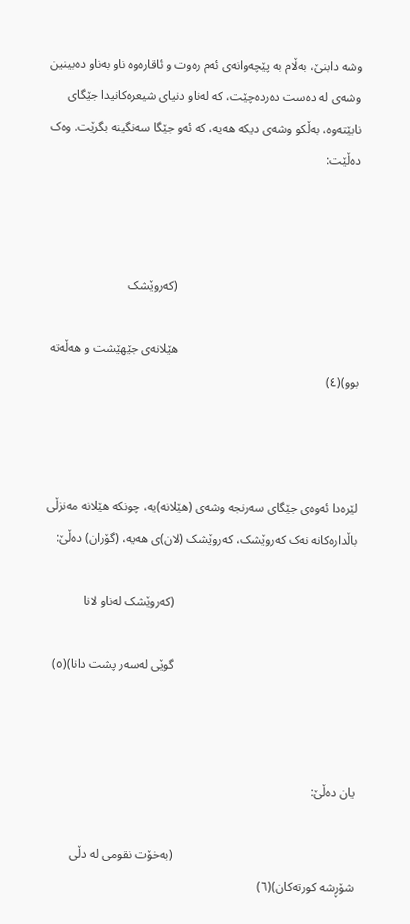وشە دابنێ، بەڵام بە پێچەوانەی ئەم رەوت و ئاقارەوە ناو بەناو دەبینین وشەی لە دەست دەردەچێت، کە لەناو دنیای شیعرەکانیدا جێگای نابێتەوە، بەڵکو وشەی دیکە ھەیە، کە ئەو جێگا سەنگینە بگرێت. وەک دەڵێت:



                                                          (کەروێشک

                                                          ھێلانەی جێھێشت و ھەڵەتە بوو)(٤)



لێرەدا ئەوەی جێگای سەرنجە وشەی (ھێلانە)یە، چونکە ھێلانە مەنزڵی باڵدارەکانە نەک کەروێشک، کەروێشک (لان)ی ھەیە، (گۆران) دەڵێ:

                                                          (کەروێشک لەناو لانا

                                                          گوێی لەسەر پشت دانا)(٥)



یان دەڵێ:

                                                          (بەخۆت نقومی لە دڵی شۆڕشە کورتەکان)(٦)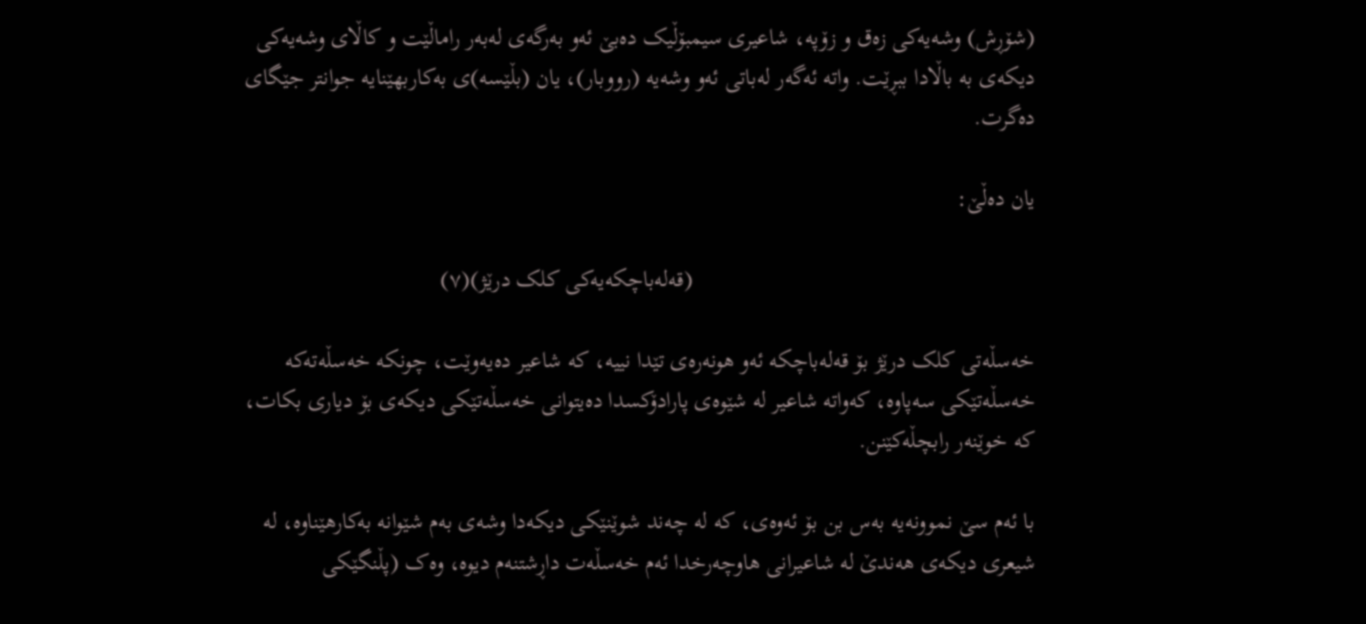(شۆڕش) وشەیەکی زەق و زۆپە، شاعیری سیمبۆڵیک دەبێ ئەو بەرگەی لەبەر راماڵێت و کاڵای وشەیەکی دیکەی بە باڵادا ببڕێت. واتە ئەگەر لەباتی ئەو وشەیە (رووبار)، یان (بڵێسە)ی بەکاربھێنایە جوانتر جێگای دەگرت.

یان دەڵێ:

                                                          (قەلەباچکەیەکی کلک درێژ)(٧)

خەسڵەتی کلک درێژ بۆ قەلەباچکە ئەو ھونەرەی تێدا نییە، کە شاعیر دەیەوێت، چونکە خەسڵەتەکە خەسڵەتێکی سەپاوە، کەواتە شاعیر لە شێوەی پارادۆکسدا دەیتوانی خەسڵەتێکی دیکەی بۆ دیاری بکات، کە خوێنەر رابچڵەکێنن.

با ئەم سێ نموونەیە بەس بن بۆ ئەوەی، کە لە چەند شوێنێکی دیکەدا وشەی بەم شێوانە بەکارھێناوە، لە شیعری دیکەی ھەندێ لە شاعیرانی ھاوچەرخدا ئەم خەسڵەت داڕشتنەم دیوە، وەک (پڵنگێکی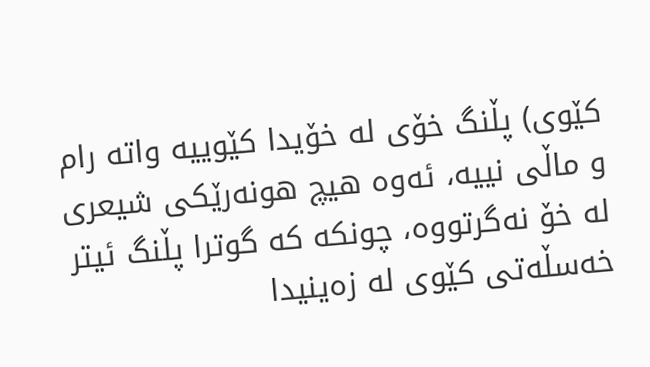کێوی) پڵنگ خۆی لە خۆیدا کێوییە واتە رام و ماڵی نییە، ئەوە ھیچ ھونەرێکی شیعری لە خۆ نەگرتووە، چونکە کە گوترا پڵنگ ئیتر خەسڵەتی کێوی لە زەینیدا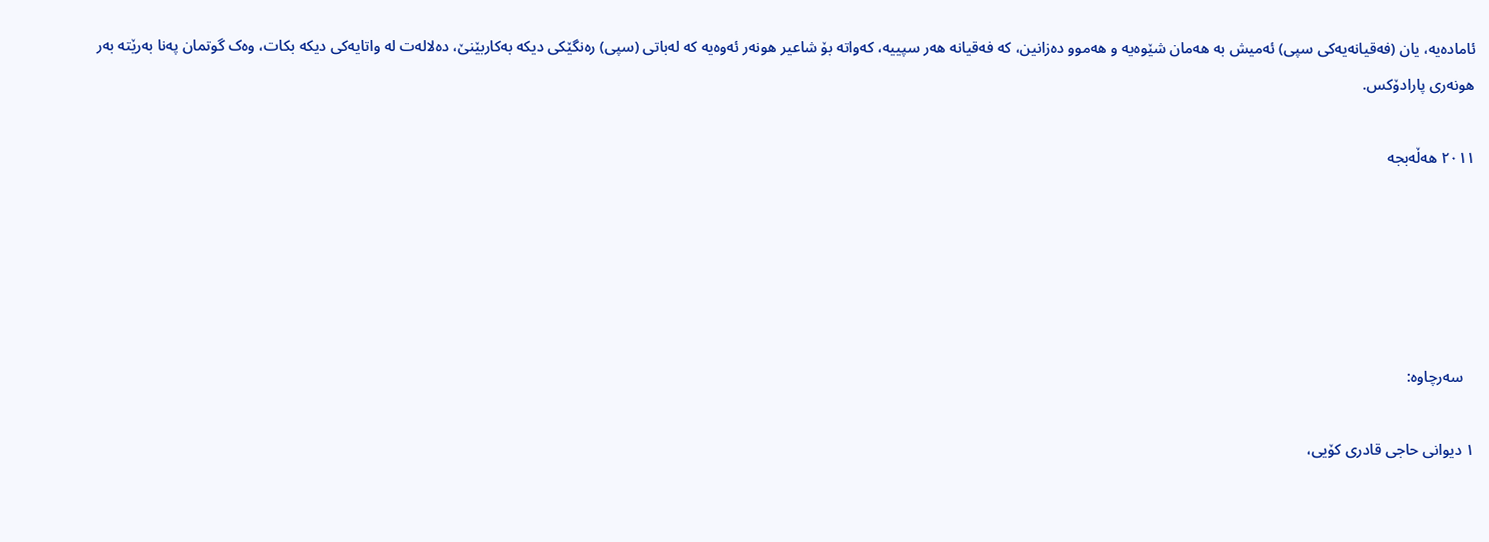ئامادەیە، یان (فەقیانەیەکی سپی) ئەمیش بە ھەمان شێوەیە و ھەموو دەزانین، کە فەقیانە ھەر سپییە، کەواتە بۆ شاعیر ھونەر ئەوەیە کە لەباتی (سپی) رەنگێکی دیکە بەکاربێنێ، دەلالەت لە واتایەکی دیکە بکات، وەک گوتمان پەنا بەرێتە بەر ھونەری پارادۆکس.

٢٠١١ ھەڵەبجە





   سەرچاوە:

١ دیوانی حاجی قادری کۆیی،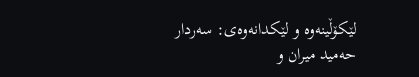لێکۆڵینەوە و لێکدانەوەی: سەردار حەمید میران و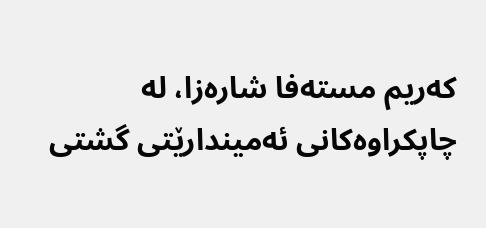کەریم مستەفا شارەزا، لە چاپکراوەکانی ئەمیندارێتی گشتی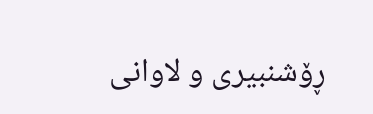ڕۆشنبیری و لاوانی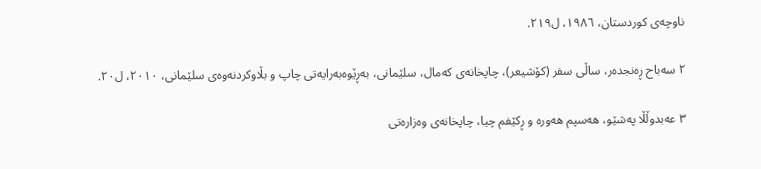ناوچەی کوردستان، ١٩٨٦، ل٢١٩.

٢ سەباح ڕەنجدەر، ساڵی سفر (کۆشیعر)، چاپخانەی کەمال، سلێمانی، بەڕێوەبەرایەتی چاپ و بڵاوکردنەوەی سلێمانی، ٢٠١٠، ل٢٠.

٣ عەبدوڵڵا پەشێو، ھەسپم ھەورە و ڕکێفم چیا، چاپخانەی وەزارەتی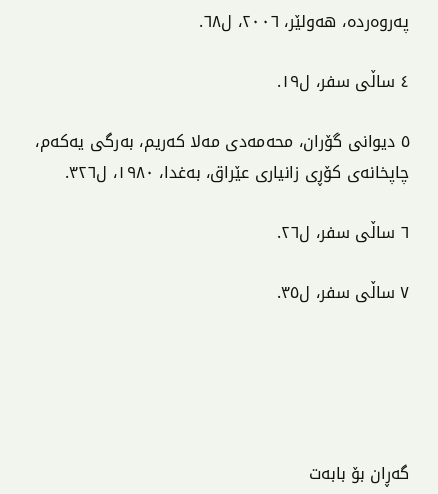پەروەردە، ھەولێر، ٢٠٠٦، ل٦٨.

٤ ساڵی سفر، ل١٩.

٥ دیوانی گۆران، محەمەدی مەلا کەریم، بەرگی یەکەم، چاپخانەی کۆڕی زانیاری عێراق، بەغدا، ١٩٨٠، ل٣٢٦.

٦ ساڵی سفر، ل٢٦.

٧ ساڵی سفر، ل٣٥.





گەڕان بۆ بابەت